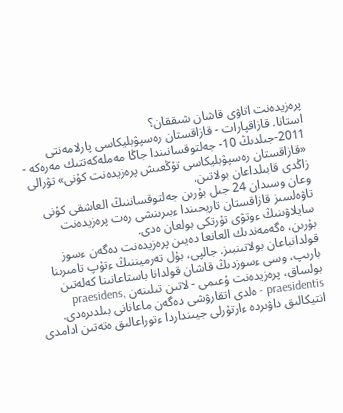پرەزيدەنت اتاۋى قاشان شىققان؟
استانا. قازاقپارات - قازاقستان رەسپۋبليكاسى پارلامەنتى 2011-جىلدىڭ 10- جەلتوقسانىندا جاڭا مەملەكەتتىك مەرەكە - «قازاقستان رەسپۋبليكاسى تۇڭعىش پرەزيدەنت كۇنى» تۋرالى زاڭدى قابىلداعان بولاتىن.
وعان وسىدان 24 جىل بۇرىن جەلتوقساننىڭ العاشقى كۇنى تاۋەلسىز قازاقستان تاريحىندا ءبىرىنشى رەت پرەزيدەنت سايلاۋىنىڭ ءوتۋى تۇرتكى بولعان ەدى.
بۇرىن، ەگەمەندىك العانعا دەيىن پرەزيدەنت دەگەن ءسوز قولدانباعان بولاتىنبىز. جالپى، بۇل تەرميننىڭ ءتۇپ تامىرىنا بارىپ، وسى ءسوزدىڭ قاشان قولدانا باستاعانىنا كەلەتىن بولساق، پرەزيدەنت ۇعىمى - لاتىن تىلىنەن praesidens, praesidentis - ەلدى اتقارۋشى دەگەن ماعانانى بىلدىرەدى.
انتيكالىق داۋىردە ءارتۇرلى جيىنداردا ءتوراعالىق ەتەتىن ادامدى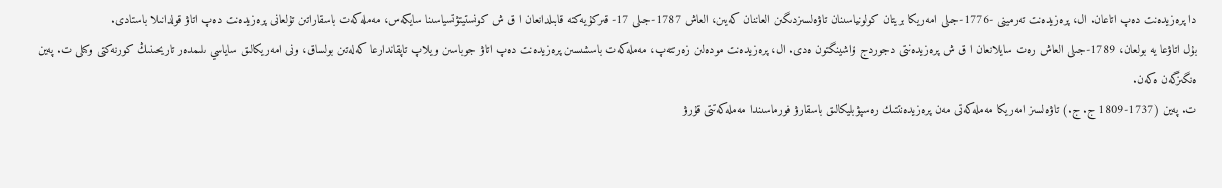دا پرەزيدەنت دەپ اتاعان. ال، پرەزيدەنت تەرمينى -1776-جىلى امەريكا بريتان كولونياسىنان تاۋەلسىزدىگىن العاننان كەيىن، العاش 1787-جىلى 17- قىركۇيەكتە قابىلدانعان ا ق ش كونستيتۋتسياسىنا سايكەس، مەملەكەت باسقاراتىن تۇلعانى پرەزيدەنت دەپ اتاۋ قولدانىلا باستادى.
بۇل اتاۋعا يە بولعان، 1789-جىلى العاش رەت سايلانعان ا ق ش پرەزيدەنتى دجوردج ۆاشينگتون ەدى. ال، پرەزيدەنت مودەلىن زەرتتەپ، مەملەكەت باسشىسىن پرەزيدەنت دەپ اتاۋ جوباسىن ويلاپ تاپقاندارعا كەلەتىن بولساق، ونى امەريكالىق ساياسي ىلىمدەر تاريحىنىڭ كورنەكتى وكىلى ت. پەين ەنگىزگەن ەكەن.
ت. پەين (1737-1809 ج. ج.) تاۋەلسىز امەريكا مەملەكەتى مەن پرەزيدەنتتىك رەسپۋبليكالىق باسقارۋ فورماسىندا مەملەكەتتى قۇرۋ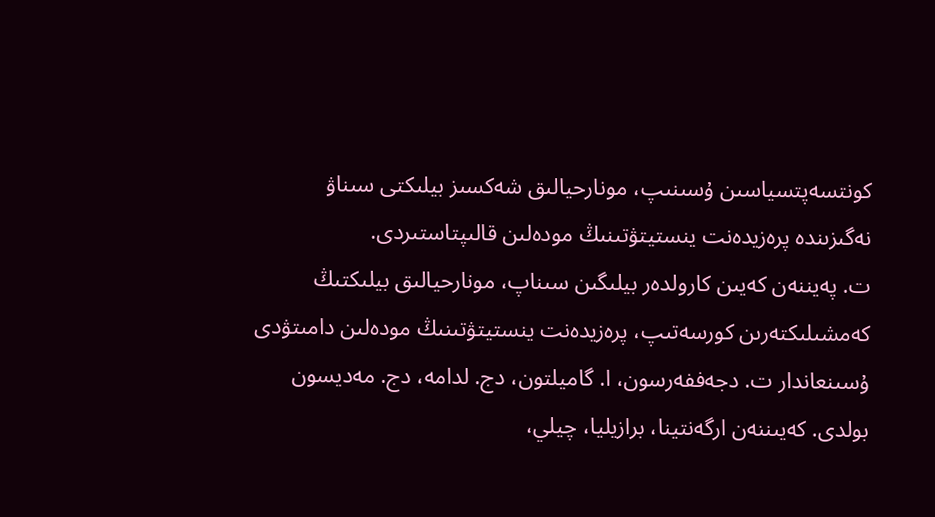كونتسەپتسياسىن ۇسىنىپ، مونارحيالىق شەكسىز بيلىكتى سىناۋ نەگىزىندە پرەزيدەنت ينستيتۋتىنىڭ مودەلىن قالىپتاستىردى.
ت. پەيننەن كەيىن كارولدەر بيلىگىن سىناپ، مونارحيالىق بيلىكتىڭ كەمشىلىكتەرىن كورسەتىپ، پرەزيدەنت ينستيتۋتىنىڭ مودەلىن دامىتۋدى ۇسىنعاندار ت. دجەففەرسون، ا. گاميلتون، دج. لدامە، دج. مەديسون بولدى. كەيىننەن ارگەنتينا، برازيليا، چيلي،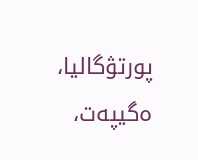پورتۋگاليا، ەگيپەت،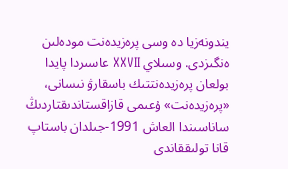يندونەزيا دە وسى پرەزيدەنت مودەلىن ەنگىزدى. وسىلاي ХХVII عاسىردا پايدا بولعان پرەزيدەنتتىك باسقارۋ نىسانى، «پرەزيدەنت» ۇعىمى قازاقستاندىقتاردىڭ ساناسىندا العاش 1991-جىلدان باستاپ قانا تولىققاندى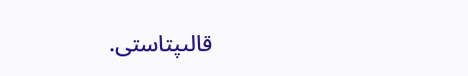قالىپتاستى.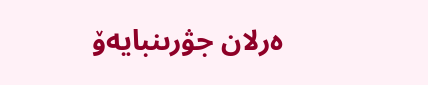ەرلان جۋرىنبايەۆ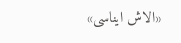«الاش ايناسى»